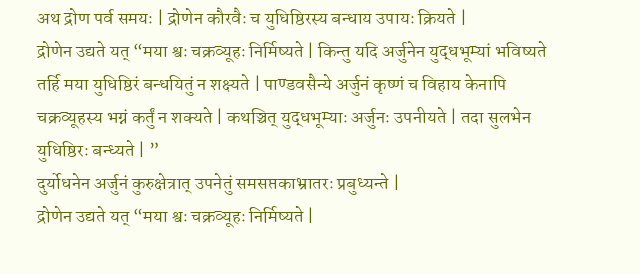अथ द्रोण पर्व समयः | द्रोणेन कौरवैः च युधिष्ठिरस्य बन्धाय उपायः क्रियते |
द्रोणेन उद्यते यत् “मया श्वः चक्रव्यूहः निर्मिष्यते | किन्तु यदि अर्जुनेन युद्धभूम्यां भविष्यते तर्हि मया युधिष्ठिरं बन्धयितुं न शक्ष्यते | पाण्डवसैन्ये अर्जुनं कृष्णं च विहाय केनापि चक्रव्यूहस्य भग्नं कर्तुं न शक्यते | कथञ्चित् युद्धभूम्याः अर्जुनः उपनीयते | तदा सुलभेन युधिष्ठिरः बन्ध्यते | ”
दुर्योधनेन अर्जुनं कुरुक्षेत्रात् उपनेतुं समसप्तकाभ्रातरः प्रबुध्यन्ते |
द्रोणेन उद्यते यत् “मया श्वः चक्रव्यूहः निर्मिष्यते |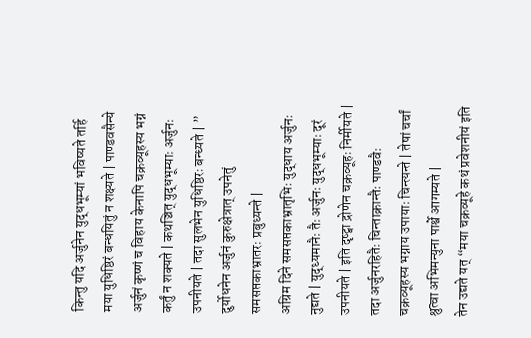किन्तु यदि अर्जुनेन युद्धभूम्यां भविष्यते तर्हि मया युधिष्ठिरं बन्धयितुं न शक्ष्यते | पाण्डवसैन्ये अर्जुनं कृष्णं च विहाय केनापि चक्रव्यूहस्य भग्नं कर्तुं न शक्यते | कथञ्चित् युद्धभूम्याः अर्जुनः उपनीयते | तदा सुलभेन युधिष्ठिरः बन्ध्यते | ”
दुर्योधनेन अर्जुनं कुरुक्षेत्रात् उपनेतुं समसप्तकाभ्रातरः प्रबुध्यन्ते |
अग्रिम दिने समसप्तकाभ्रातृभिः युद्धाय अर्जुनः नुद्यते | युद्ध्यमानैः तैः अर्जुनः युद्धभूम्याः दूरं उपनीयते | इति दृष्ट्वा द्रोणेन चक्रव्यूहः निर्मीयते | तदा अर्जुनरहितैः चिन्ताक्रान्तैः पाण्डवैः चक्रव्यूहस्य भग्नाय उपायाः चिन्त्यन्ते | तेषां चर्चां श्रुत्वा अभिमन्युना पार्श्वे आगम्यते |
तेन उद्यते यत् “मया चक्रव्यूहे कथं प्रवेशनीयं इति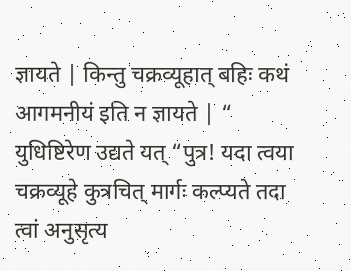ज्ञायते | किन्तु चक्रव्यूहात् बहिः कथं आगमनीयं इति न ज्ञायते | “
युधिष्टिरेण उद्यते यत् “पुत्र! यदा त्वया चक्रव्यूहे कुत्रचित् मार्गः कल्प्यते तदा त्वां अनुसृत्य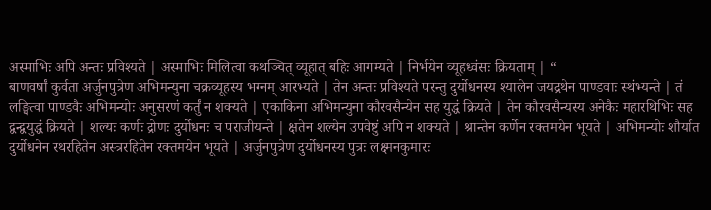अस्माभिः अपि अन्तः प्रविश्यते | अस्माभिः मिलित्वा कथञ्चित् व्यूहात् बहिः आगम्यते | निर्भयेन व्यूहध्वंसः क्रियताम् | “
बाणवर्षां कुर्वता अर्जुनपुत्रेण अभिमन्युना चक्रव्यूहस्य भग्नम् आरभ्यते | तेन अन्तः प्रविश्यते परन्तु दुर्योधनस्य श्यालेन जयद्रथेन पाण्डवाः स्थंभ्यन्ते | तं लङ्घित्वा पाण्डवैः अभिमन्योः अनुसरणं कर्तुं न शक्यते | एकाकिना अभिमन्युना कौरवसैन्येन सह युद्धं क्रियते | तेन कौरवसैन्यस्य अनेकैः महारथिभिः सह द्वन्द्वयुद्धं क्रियते | शल्यः कर्णः द्रोणः दुर्योधनः च पराजीयन्ते | क्षतेन शल्येन उपवेष्टुं अपि न शक्यते | श्रान्तेन कर्णेन रक्तमयेन भूयते | अभिमन्योः शौर्यात दुर्योधनेन रथरहितेन अस्त्ररहितेन रक्तमयेन भूयते | अर्जुनपुत्रेण दुर्योधनस्य पुत्रः लक्ष्मनकुमारः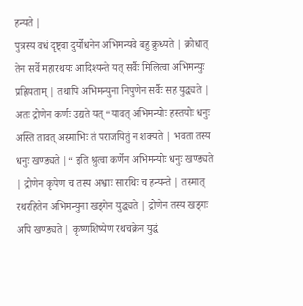हन्यते |
पुत्रस्य वधं दृष्ट्वा दुर्योधनेन अभिमन्यवे बहु क्रुध्यते | क्रोधात् तेन सर्वे महारथयः आदिश्यन्ते यत् सर्वैः मिलित्वा अभिमन्युः प्रह्रियताम् | तथापि अभिमन्युना निपुणेन सर्वैः सह युद्ध्यते | अतः द्रोणेन कर्णः उद्यते यत् “यावत् अभिमन्योः हस्तयोः धनुः अस्ति तावत् अस्माभिः तं पराजयितुं न शक्यते | भवता तस्य धनुः खण्ड्यते |“ इति श्रुत्वा कर्णेन अभिमन्योः धनुः खण्ड्यते | द्रोणेन कृपेण च तस्य अश्वाः सारथिः च हन्यन्ते | तस्मात् रथरहितेन अभिमन्युना खड्गेन युद्ध्यते | द्रोणेन तस्य खड्गः अपि खण्ड्यते | कृष्णशिष्येण रथचक्रेन युद्धं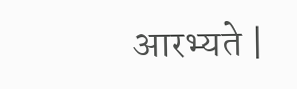आरभ्यते |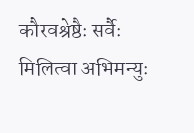कौरवश्रेष्ठैः सर्वैः मिलित्वा अभिमन्युः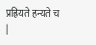प्रह्रियते हन्यते च |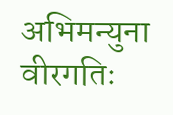अभिमन्युना वीरगतिः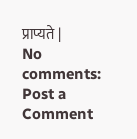प्राप्यते |
No comments:
Post a Comment